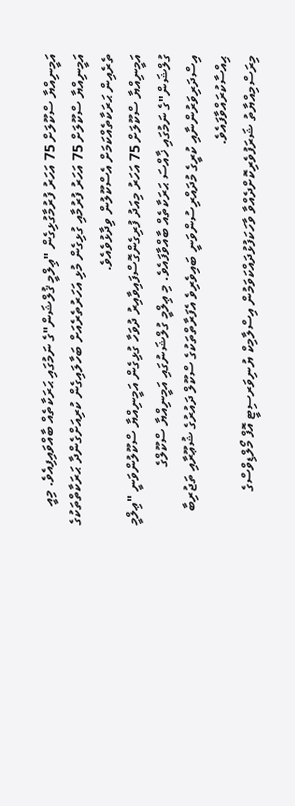އަމީނިއްޔާ ސްކޫލަށް 75 އަހަރު ފުރުމާގުޅިގެން "ޢިލްމީ ޤުލްޝަން"ގެ ނަމުގައި ޙަރަކާތެއް ބާއްވައިފިއެވެ. މިއީ އަމީނިއްޔާ ސްކޫލަށް 75 އަހަރު ފުރުމާއި ގުޅިގެން މުޅި އަހަރުތެރެއަށް ބަހާލައިގެން ކުރިއަށްގެންދާ ޙަރަކާތްތަކުގެ ތެރެއިން ޙަރަކާތެއްކަމަށް އެސްކޫލުން ވިދާޅުވެއެވެ.
އަމީނިއްޔާ ސްކޫލަށް 75 އަހަރު މިއަދު ފުރިގެންގޮސްފައިވާއިރު ދުވަހާ ގުޅިގެން އަމީނިއްޔާ ސްކޫލުންވަނީ "ޢިލްމީ ގުލްޝަން"ގެ ނަމުގައި ޚާއްސަ ޙަރަކާތެއް ބާއްވާފައެވެ. މި ޢިލްމީ ގުލްޝަނުގައި އަމީނިއްޔާ ސްކޫލްގެ އިސްދަރިވަރުންނާއި ކުރީގެ މުދައްރިސުންވަނީ ބައިވެރިވެ އެފަރާތްތަކުގެ ސްކޫލް ދައުރުގެ ޝުޢޫރާއި ތަޖުރިބާ ޙިއްސާކުރައްވާފައެވެ.
މިރަސްމިއްޔާތު ޝަރަފުވެރިކޮށްދެއްވާ ވާހަކަފުޅުދައްކަވަމުން އިސްލާމިކް ޔުނިވަރސިޓީ އޮފް މޯލްޑިވްސްގެ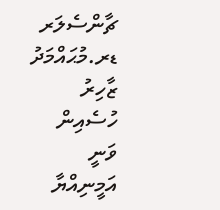ޗާންސެލަރ ޑރ.މުޙައްމަދު ޒާހިރު ހުސެއިން ވަނީ އަމީނިއްޔާ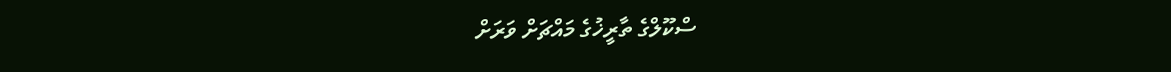ސްކޫލްގެ ތާރީޚުގެ މައްޗަށް ވަރަށް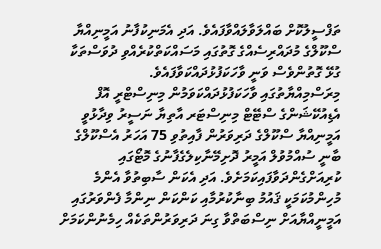ތަފްސީލުކޮށް ބައްލަވާލައްވާފައެވެ. އަދި އެމަނިކުފާނު އަމީނިއްޔާ ސްކޫލްގެ މުދައްރިސެއްގެ ގޮތުގައި މަސައްކަތްކުރެއްވި ދުވަސްތަކާ ގުޅޭ ގޮތުންވެސް ވަނީ ވާހަކަފުޅުދައްކަވާފައެވެ.
މިރަސްމިއްޔާތުގައި ވާހަކަފުޅުދައްކަވަމުން މިނިސްޓްރީ އޮފް އެޑިއުކޭޝަންގެ ސްޓޭޓް މިނިސްޓަރ އާތިޔާ ނަސީރު ވިދާޅުވީ އަމީނިއްޔާ ސްކޫލްގެ ދަރިވަރުން ފާއިތުވި 75 އަހަރު އެސްކޫލްގެ ބާނީ ސުއްމުވުލް އަމީރު ދޮށިމޭނާކިލެގެފާނުގެ މޮޓޯގައި ކުރިއަށްގެންދަވާފައިކަމަށެވެ. އަދި އެކަން ސާބިތުވާ އެންމެ މުހިންމުކަމަކީ ޤައުމު ބިނާކުރުމާއި ކަންކަން ނިންމާ ފެންވަރުގައި އަމީނީއްޔާއަށް ނިސްބަތްވާ ގިނަ ދަރިވަރުންތަކެއް ހިމެނުންކަމަށް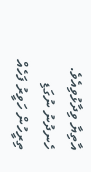އާތިޔާ ވިދާޅުވިއެވެ.
ހެނދުނު ނުގަޑި ތިރީހުން ހަވީރު ފަހެއް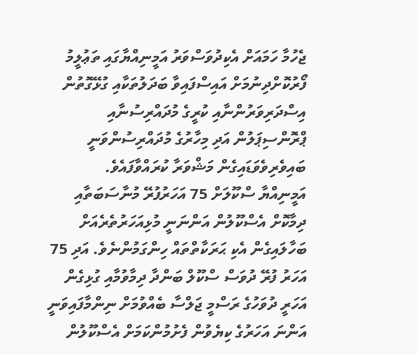ޖެހުމާ ހަމައަށް އެކިދުވަސްވަރު އަމީނިއްޔާގައި ތަޢުލީމު ފޯރުކޮށްދިނުމަށް އައިސްފައިވާ ބަދަލުތަކާއި ގުޅޭގޮތުން އިސްދަރިވަރުންނާއި ކުރީގެ މުދައްރިސުނާއި ޕްރޮންސިޕަލުން އަދި މިހާރުގެ މުދައްރިސުންވަނީ ބައިވެރިވެވަޑައިގެން މަޝްވަރާ ކުރައްވާފައެވެ.
އަމީނިއްޔާ ސްކޫލަށް 75 އަހަރުފުރޭ މުނާސަބަތާއި ދިމާކޮށް އެސްކޫލުން އަންނަނީ މުޅިއަހަރުތެރެއަށް ބަހާލައިގެން އެކި ޙަރަކާތްތައް ހިންގަމުންނެވެ. އަދި 75 އަހަރު ފުރޭ ދުވަސް ސްކޫލް ބަންދާ ދިމާވުމާއި ގުޅިގެން އަހަރީ ދުވަހުގެ ރަސްމީ ޖަލްސާ ބެއްވުމަށް ނިންމާފައިވަނީ އަންނަ އަހަރުގެ ކިޔެވުން ފެށުމުންކަމަށް އެސްކޫލުން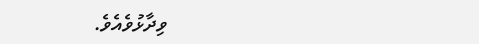ވިދާޅުވެއެވެ.